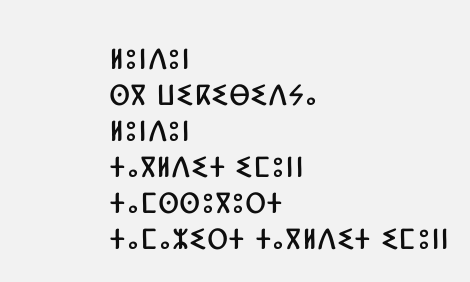ⵍⵓⵏⴷⵓⵏ
ⵙⴳ ⵡⵉⴽⵉⴱⵉⴷⵢⴰ
ⵍⵓⵏⴷⵓⵏ
ⵜⴰⴳⵍⴷⵉⵜ ⵉⵎⵓⵏⵏ
ⵜⴰⵎⵙⵙⵓⴳⵓⵔⵜ
ⵜⴰⵎⴰⵣⵉⵔⵜ ⵜⴰⴳⵍⴷⵉⵜ ⵉⵎⵓⵏⵏ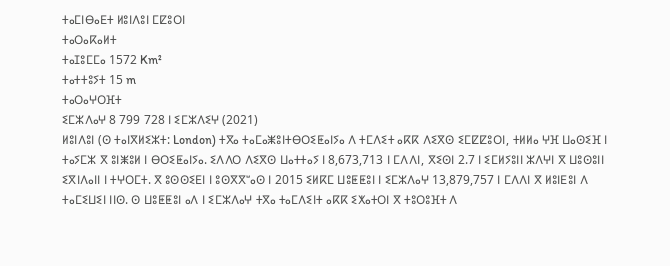ⵜⴰⵎⵏⴱⴰⴹⵜ ⵍⵓⵏⴷⵓⵏ ⵎⵇⵓⵔⵏ
ⵜⴰⵔⴰⴽⴰⵍⵜ
ⵜⴰⵊⵓⵎⵎⴰ 1572 Km²
ⵜⴰⵜⵜⵓⵢⵜ 15 m
ⵜⴰⵔⴰⵖⵔⴼⵜ
ⵉⵎⵣⴷⴰⵖ 8 799 728 ⵏ ⵉⵎⵣⴷⵉⵖ (2021)
ⵍⵓⵏⴷⵓⵏ (ⵙ ⵜⴰⵏⴳⵍⵉⵣⵜ: London) ⵜⴳⴰ ⵜⴰⵎⴰⵥⵓⵏⵜⴱⵔⵉⵟⴰⵏⵢⴰ ⴷ ⵜⵎⴷⵉⵜ ⴰⴽⴽ ⴷⵉⴳⵙ ⵉⵎⵇⵇⵓⵔⵏ, ⵜⵍⵍⴰ ⵖⴼ ⵡⴰⵙⵉⴼ ⵏ ⵜⴰⵢⵎⵣ ⴳ ⵓⵏⵥⵓⵍ ⵏ ⴱⵔⵉⵟⴰⵏⵢⴰ. ⵉⴷⴷⵔ ⴷⵉⴳⵙ ⵡⴰⵜⵜⴰⵢ ⵏ 8,673,713 ⵏ ⵎⴷⴷⵏ, ⴳⵉⵙⵏ 2.7 ⵏ ⵉⵎⵍⵢⵓⵏⵏ ⵣⴷⵖⵏ ⴳ ⵡⵓⵙⵓⵏⵏ ⵉⴳⵏⴷⴰⵏⵏ ⵏ ⵜⵖⵔⵎⵜ. ⴳ ⵓⵙⵙⵉⴹⵏ ⵏ ⵓⵙⴳⴳⵯⴰⵙ ⵏ 2015 ⵉⵍⴽⵎ ⵡⵓⵟⵟⵓⵏ ⵏ ⵉⵎⵣⴷⴰⵖ 13,879,757 ⵏ ⵎⴷⴷⵏ ⴳ ⵍⵓⵏⴹⵓⵏ ⴷ ⵜⴰⵎⵉⵡⵉⵏ ⵏⵏⵙ. ⵙ ⵡⵓⵟⵟⵓⵏ ⴰⴷ ⵏ ⵉⵎⵣⴷⴰⵖ ⵜⴳⴰ ⵜⴰⵎⴷⵉⵏⵜ ⴰⴽⴽ ⵉⵅⴰⵜⵔⵏ ⴳ ⵜⵓⵔⵓⴼⵜ ⴷ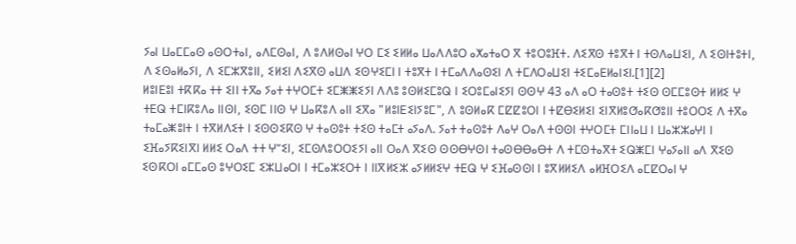ⵢⴰⵏ ⵡⴰⵎⵎⴰⵙ ⴰⵙⵔⵜⴰⵏ, ⴰⴷⵎⵙⴰⵏ, ⴷ ⵓⴷⵍⵙⴰⵏ ⵖⵔ ⵎⵉ ⵉⵍⵍⴰ ⵡⴰⴷⴷⵓⵔ ⴰⵅⴰⵜⴰⵔ ⴳ ⵜⵓⵔⵓⴼⵜ. ⴷⵉⴳⵙ ⵜⵓⴳⵜ ⵏ ⵜⵙⴷⴰⵡⵉⵏ, ⴷ ⵉⵙⵏⵜⵓⵜⵏ, ⴷ ⵉⵙⴰⵍⴰⵢⵏ, ⴷ ⵉⵎⵣⴳⵓⵏⵏ, ⵉⵍⵉⵏ ⴷⵉⴳⵙ ⴰⵡⴷ ⵉⵙⵖⵉⵎⵏ ⵏ ⵜⵓⴳⵜ ⵏ ⵜⵎⴰⴷⴷⴰⵙⵉⵏ ⴷ ⵜⵎⴷⵔⴰⵡⵉⵏ ⵜⵉⵎⴰⴹⵍⴰⵏⵉⵏ.[1][2]
ⵍⵓⵏⴹⵓⵏ ⵜⴽⴽⴰ ⵜⵜ ⵉⵏⵏ ⵜⴳⴰ ⵢⴰⵜ ⵜⵖⵔⵎⵜ ⵉⵎⵥⵥⵉⵢⵏ ⴷⴷⵓ ⵓⵙⵍⵉⵎⵓⵕ ⵏ ⵉⵔⵓⵎⴰⵏⵉⵢⵏ ⵙⵙⵖ 43 ⴰⴷ ⴰⵔ ⵜⴰⵙⵓⵜ ⵜⵉⵙ ⵙⵎⵎⵓⵙⵜ ⵍⵍⵉ ⵖ ⵜⴹⵕ ⵜⵎⵏⴽⵓⴷⴰ ⵏⵏⵙⵏ, ⵉⵙⵎ ⵏⵏⵙ ⵖ ⵡⴰⴽⵓⴷ ⴰⵏⵏ ⵉⴳⴰ "ⵍⵓⵏⴹⵉⵏⵢⵓⵎ", ⴷ ⵓⵙⵍⴰⴽ ⵎⵇⵇⵓⵔⵏ ⵏ ⵜⵇⴱⵉⵍⵉⵏ ⵉⵏⴳⵍⵓⵚⴰⴽⵚⵓⵏⵏ ⵜⵓⵔⵔⵉ ⴷ ⵜⴳⴰ ⵜⴰⵎⴰⵥⵓⵏⵜ ⵏ ⵜⴳⵍⴷⵉⵜ ⵏ ⵉⵙⵙⵉⴽⵙ ⵖ ⵜⴰⵙⵓⵜ ⵜⵉⵙ ⵜⴰⵎⵜ ⴰⵢⴰⴷ. ⵢⴰⵜ ⵜⴰⵙⵓⵜ ⴷⴰⵖ ⵔⴰⴷ ⵜⵙⵙⵏ ⵜⵖⵔⵎⵜ ⵎⵏⵏⴰⵡ ⵏ ⵡⴰⵣⵣⴰⵖⵏ ⵏ ⵉⴼⴰⵢⴽⵉⵏⴳⵏ ⵍⵍⵉ ⵔⴰⴷ ⵜⵜ ⵖⵯⵉⵏ, ⵉⵎⵙⴷⵓⵔⵔⵉⵢⵏ ⴰⵏⵏ ⵔⴰⴷ ⴳⵉⵙ ⵙⵙⴱⵖⵙⵏ ⵜⴰⵙⴱⴱⴰⴱⵜ ⴷ ⵜⵎⵙⵜⴰⴳⵜ ⵉⵕⵥⵎⵏ ⵖⴰⵢⴰⵏⵏ ⴰⴷ ⴳⵉⵙ ⵉⵙⴽⵔⵏ ⴰⵎⵎⴰⵙ ⵓⵖⵔⵉⵎ ⵉⵣⵡⴰⵔⵏ ⵏ ⵜⵎⴰⵣⵉⵔⵜ ⵏ ⵏⵏⴳⵍⵉⵣ ⴰⵢⵍⵍⵉⵖ ⵜⴹⵕ ⵖ ⵉⴼⴰⵙⵙⵏ ⵏ ⵓⴳⵍⵍⵉⴷ ⴰⵍⴼⵔⵉⴷ ⴰⵎⵇⵔⴰⵏ ⵖ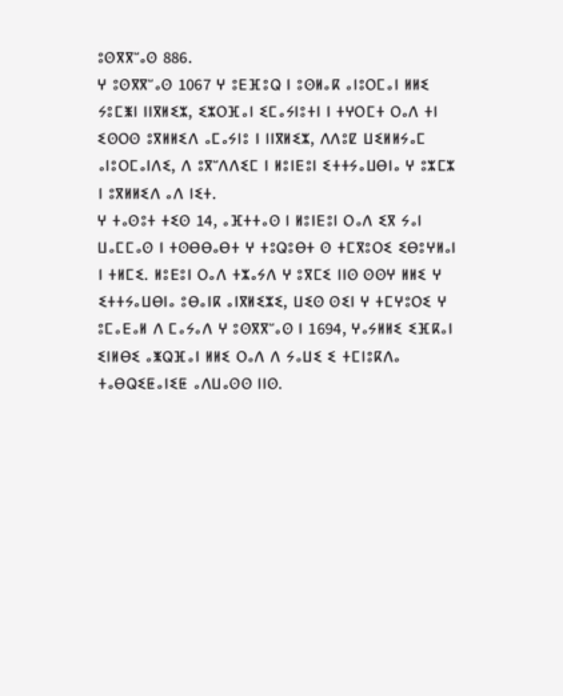ⵓⵙⴳⴳⵯⴰⵙ 886.
ⵖ ⵓⵙⴳⴳⵯⴰⵙ 1067 ⵖ ⵓⴹⴼⵓⵕ ⵏ ⵓⵙⵍⴰⴽ ⴰⵏⵓⵔⵎⴰⵏ ⵍⵍⵉ ⵢⵓⵎⵥⵏ ⵏⵏⴳⵍⵉⵣ, ⵉⵣⵔⴼⴰⵏ ⵉⵎⴰⵢⵏⵓⵜⵏ ⵏ ⵜⵖⵔⵎⵜ ⵔⴰⴷ ⵜⵏ ⵉⵙⵔⵙ ⵓⴳⵍⵍⵉⴷ ⴰⵎⴰⵢⵏⵓ ⵏ ⵏⵏⴳⵍⵉⵣ, ⴷⴷⵓⵇ ⵡⵉⵍⵍⵢⴰⵎ ⴰⵏⵓⵔⵎⴰⵏⴷⵉ, ⴷ ⵓⴳⵯⴷⴷⵉⵎ ⵏ ⵍⵓⵏⴹⵓⵏ ⵉⵜⵜⵢⴰⵡⴱⵏⴰ ⵖ ⵓⵣⵎⵣ ⵏ ⵓⴳⵍⵍⵉⴷ ⴰⴷ ⵏⵉⵜ.
ⵖ ⵜⴰⵙⵓⵜ ⵜⵉⵙ 14, ⴰⴼⵜⵜⴰⵙ ⵏ ⵍⵓⵏⴹⵓⵏ ⵔⴰⴷ ⵉⴳ ⵢⴰⵏ ⵡⴰⵎⵎⴰⵙ ⵏ ⵜⵙⴱⴱⴰⴱⵜ ⵖ ⵜⵓⵕⵓⴱⵜ ⵙ ⵜⵎⴳⵓⵔⵉ ⵉⴱⵓⵖⵍⴰⵏ ⵏ ⵜⵍⵎⵉ. ⵍⵓⴹⵓⵏ ⵔⴰⴷ ⵜⵣⴰⵢⴷ ⵖ ⵓⴳⵎⵉ ⵏⵏⵙ ⵙⵙⵖ ⵍⵍⵉ ⵖ ⵉⵜⵜⵢⴰⵡⴱⵏⴰ ⵓⴱⴰⵏⴽ ⴰⵏⴳⵍⵉⵣⵉ, ⵡⵉⵙ ⵙⵉⵏ ⵖ ⵜⵎⵖⵓⵔⵉ ⵖ ⵓⵎⴰⴹⴰⵍ ⴷ ⵎⴰⵢⴰⴷ ⵖ ⵓⵙⴳⴳⵯⴰⵙ ⵏ 1694, ⵖⴰⵢⵍⵍⵉ ⵉⴼⴽⴰⵏ ⵉⵏⵍⴱⵉ ⴰⵥⵕⴼⴰⵏ ⵍⵍⵉ ⵔⴰⴷ ⴷ ⵢⴰⵡⵉ ⵉ ⵜⵎⵏⵓⴽⴷⴰ ⵜⴰⴱⵕⵉⵟⴰⵏⵉⵟ ⴰⴷⵡⴰⵙⵙ ⵏⵏⵙ.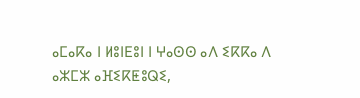ⴰⵎⴰⴽⴰ ⵏ ⵍⵓⵏⴹⵓⵏ ⵏ ⵖⴰⵙⵙ ⴰⴷ ⵉⴽⴽⴰ ⴷ ⴰⵣⵎⵣ ⴰⴼⵉⴽⵟⵓⵕⵉ,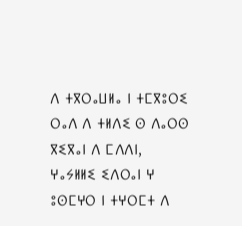ⴷ ⵜⴳⵔⴰⵡⵍⴰ ⵏ ⵜⵎⴳⵓⵔⵉ ⵔⴰⴷ ⴷ ⵜⵍⴷⵉ ⵙ ⴷⴰⵔⵙ ⴳⵉⴳⴰⵏ ⴷ ⵎⴷⴷⵏ, ⵖⴰⵢⵍⵍⵉ ⵉⴷⵔⴰⵏ ⵖ ⵓⵙⵎⵖⵔ ⵏ ⵜⵖⵔⵎⵜ ⴷ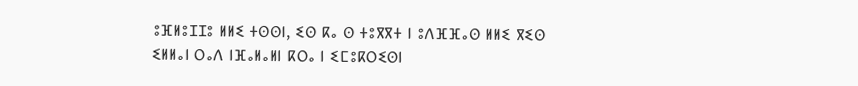ⵓⴼⵍⵓⵊⵊⵓ ⵍⵍⵉ ⵜⵙⵙⵏ, ⵉⵙ ⴽⴰ ⵙ ⵜⵓⴳⴳⵜ ⵏ ⵓⴷⴼⴼⴰⵙ ⵍⵍⵉ ⴳⵉⵙ ⵉⵍⵍⴰⵏ ⵔⴰⴷ ⵏⴼⴰⵍⴰⵍⵏ ⴽⵔⴰ ⵏ ⵉⵎⵓⴽⵔⵉⵙⵏ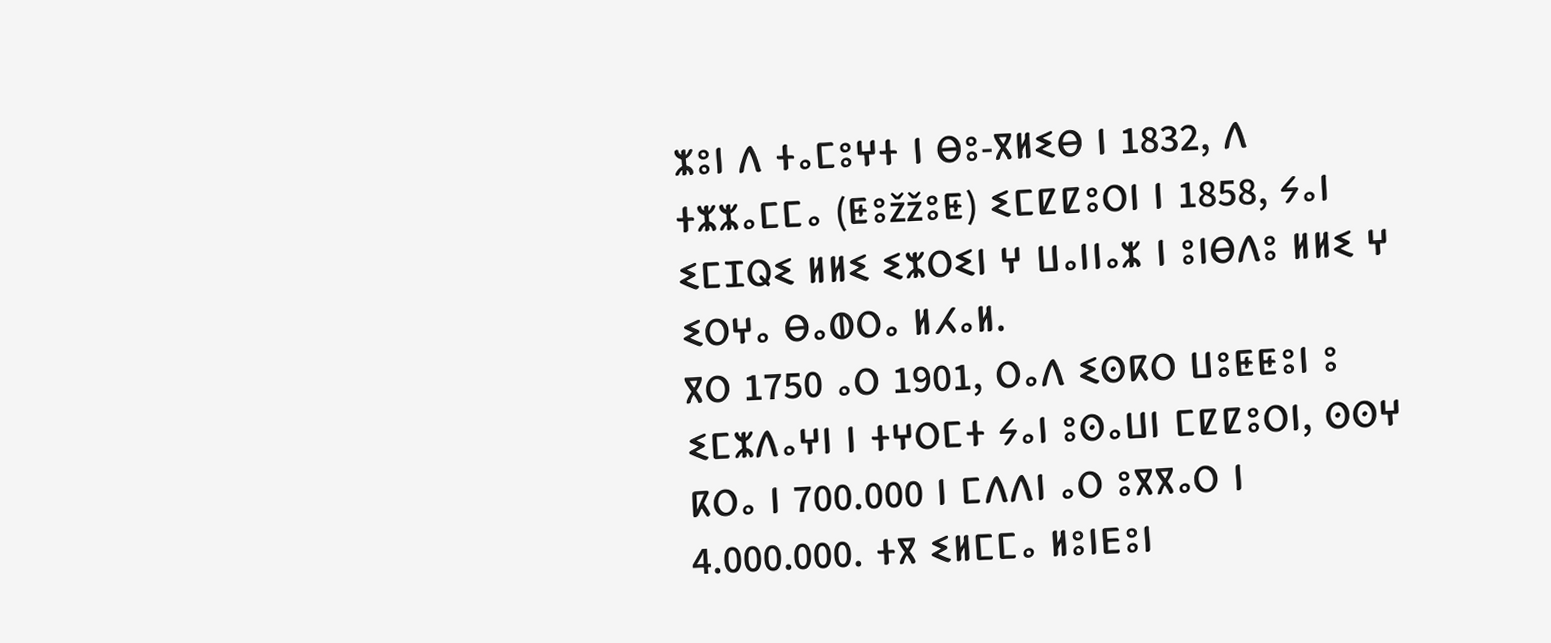ⵣⵓⵏ ⴷ ⵜⴰⵎⵓⵖⵜ ⵏ ⴱⵓ-ⴳⵍⵉⴱ ⵏ 1832, ⴷ ⵜⵣⵣⴰⵎⵎⴰ (ⵟⵓžžⵓⵟ) ⵉⵎⵇⵇⵓⵔⵏ ⵏ 1858, ⵢⴰⵏ ⵉⵎⵊⵕⵉ ⵍⵍⵉ ⵉⵣⵔⵉⵏ ⵖ ⵡⴰⵏⵏⴰⵣ ⵏ ⵓⵏⴱⴷⵓ ⵍⵍⵉ ⵖ ⵉⵔⵖⴰ ⴱⴰⵀⵔⴰ ⵍⵃⴰⵍ.
ⴳⵔ 1750 ⴰⵔ 1901, ⵔⴰⴷ ⵉⵙⴽⵔ ⵡⵓⵟⵟⵓⵏ ⵓ ⵉⵎⵣⴷⴰⵖⵏ ⵏ ⵜⵖⵔⵎⵜ ⵢⴰⵏ ⵓⵙⴰⵡⵏ ⵎⵇⵇⵓⵔⵏ, ⵙⵙⵖ ⴽⵔⴰ ⵏ 700.000 ⵏ ⵎⴷⴷⵏ ⴰⵔ ⵓⴳⴳⴰⵔ ⵏ 4.000.000. ⵜⴳ ⵉⵍⵎⵎⴰ ⵍⵓⵏⴹⵓⵏ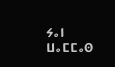ⵢⴰⵏ ⵡⴰⵎⵎⴰⵙ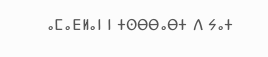ⴰⵎⴰⴹⵍⴰⵏ ⵏ ⵜⵙⴱⴱⴰⴱⵜ ⴷ ⵢⴰⵜ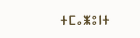ⵜⵎⴰⵥⵓⵏⵜ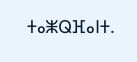ⵜⴰⵥⵕⴼⴰⵏⵜ.